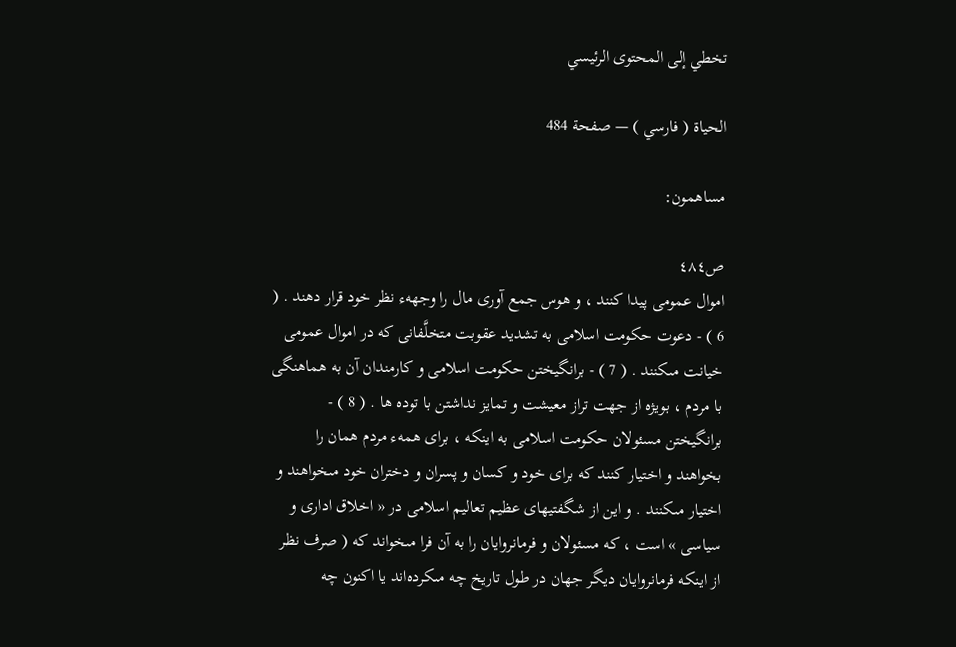تخطي إلى المحتوى الرئيسي

الحياة ( فارسي ) — صفحة 484

مساهمون:

ص٤٨٤
اموال عمومى پيدا كنند ، و هوس جمع آورى مال را وجههء نظر خود قرار دهند . ( 6 ) - دعوت حكومت اسلامى به تشديد عقوبت متخلَّفانى كه در اموال عمومى خيانت مىكنند . ( 7 ) - برانگيختن حكومت اسلامى و كارمندان آن به هماهنگى با مردم ، بويژه از جهت تراز معيشت و تمايز نداشتن با توده ها . ( 8 ) - برانگيختن مسئولان حكومت اسلامى به اينكه ، براى همهء مردم همان را بخواهند و اختيار كنند كه براى خود و كسان و پسران و دختران خود مىخواهند و اختيار مىكنند . و اين از شگفتيهاى عظيم تعاليم اسلامى در « اخلاق ادارى و سياسى » است ، كه مسئولان و فرمانروايان را به آن فرا مىخواند كه ( صرف نظر از اينكه فرمانروايان ديگر جهان در طول تاريخ چه مىكرده‌اند يا اكنون چه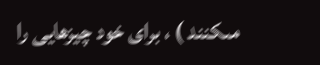مىكنند ) ، براى خود چيزهايى را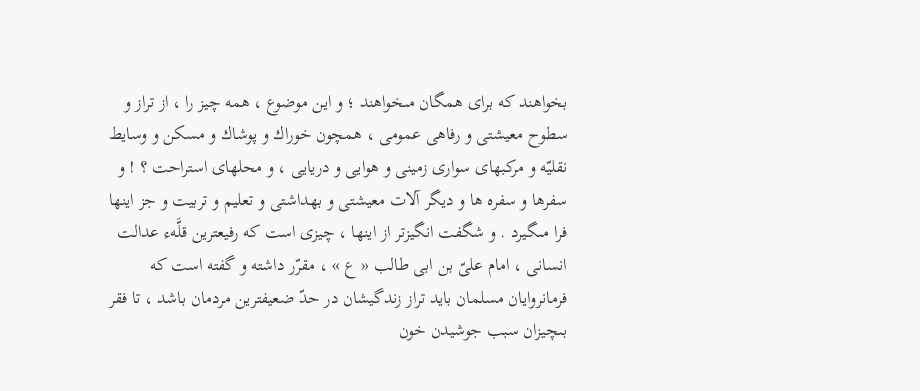بخواهند كه براى همگان مىخواهند ؛ و اين موضوع ، همه چيز را ، از تراز و سطوح معيشتى و رفاهى عمومى ، همچون خوراك و پوشاك و مسكن و وسايط نقليّه و مركبهاى سوارى زمينى و هوايى و دريايى ، و محلهاى استراحت ؟ ! و سفرها و سفره ها و ديگر آلات معيشتى و بهداشتى و تعليم و تربيت و جز اينها فرا مىگيرد . و شگفت انگيزتر از اينها ، چيزى است كه رفيعترين قلَّهء عدالت انسانى ، امام علىّ بن ابى طالب « ع » ، مقرّر داشته و گفته است كه فرمانروايان مسلمان بايد تراز زندگيشان در حدّ ضعيفترين مردمان باشد ، تا فقر بىچيزان سبب جوشيدن خون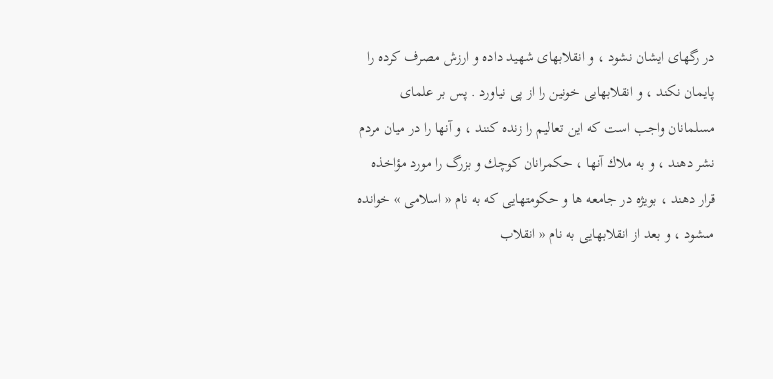در رگهاى ايشان نشود ، و انقلابهاى شهيد داده و ارزش مصرف كرده را پايمان نكند ، و انقلابهايى خونين را از پى نياورد . پس بر علماى مسلمانان واجب است كه اين تعاليم را زنده كنند ، و آنها را در ميان مردم نشر دهند ، و به ملاك آنها ، حكمرانان كوچك و بزرگ را مورد مؤاخذه قرار دهند ، بويژه در جامعه ها و حكومتهايى كه به نام « اسلامى » خوانده مىشود ، و بعد از انقلابهايى به نام « انقلاب